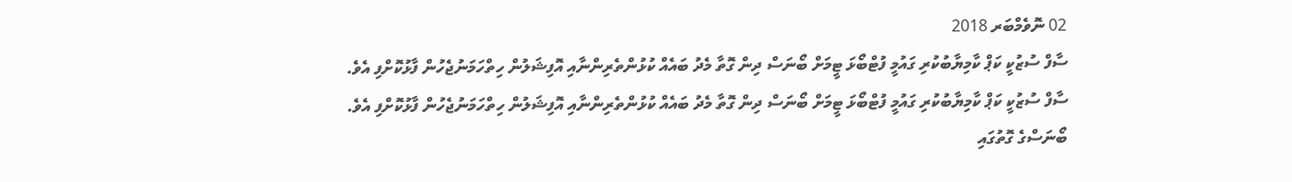02 ނޮވެމްބަރ 2018
ސާފް ސުޒުކީ ކަޕް ކާމިޔާބުކުރި ގައުމީ ފުޓްބޯޅަ ޓީމަށް ބޯނަސް ދިން ގޮތާ މެދު ބައެއް ކުޅުންތެރިންނާއި އޮފިޝަލުން ހިތްހަމަނުޖެހުން ފާޅުކޮށްފި އެވެ.
ސާފް ސުޒުކީ ކަޕް ކާމިޔާބުކުރި ގައުމީ ފުޓްބޯޅަ ޓީމަށް ބޯނަސް ދިން ގޮތާ މެދު ބައެއް ކުޅުންތެރިންނާއި އޮފިޝަލުން ހިތްހަމަނުޖެހުން ފާޅުކޮށްފި އެވެ.
ބޯނަސްގެ ގޮތުގައި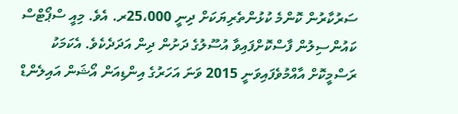ސަރުކާރުން ކޮންމެ ކުޅުންތެރިޔަކަށް ދިނީ 25،000ރ. އެވެ. މިއީ ސްޕޯޓްސް ކައުންސިލުން ފާސްކޮށްފައިވާ އުސޫލުގެ ދަށުން ދިން އަދަދެކެވެ. އެކަމަކު ރަސްމީކޮށް އާއްމުވެފައިވަނީ 2015 ވަނަ އަހަރުގެ އިންޑިއަން އޯޝަން އައިލެންޑް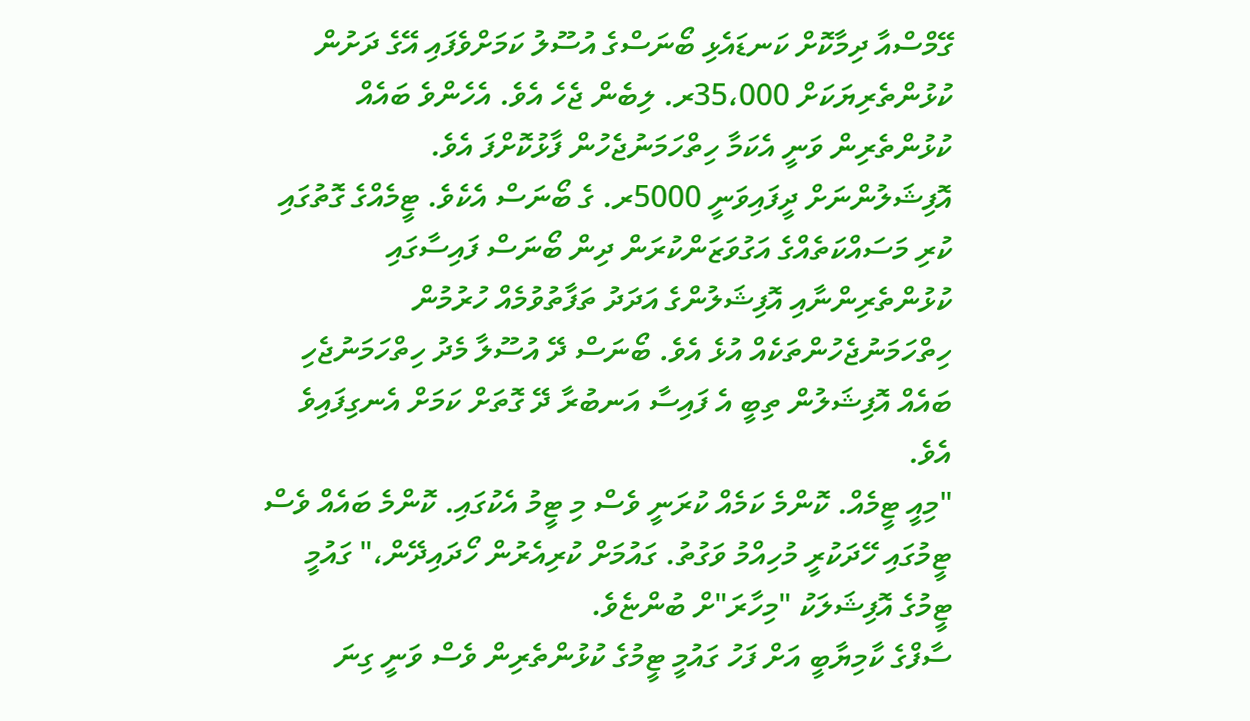ގޭމްސްއާ ދިމާކޮށް ކަނޑައެޅި ބޯނަސްގެ އުސޫލު ކަމަށްވެފައި އޭގެ ދަށުން ކުޅުންތެރިޔަކަށް 35،000ރ. ލިބެން ޖެހެ އެވެ. އެހެންވެ ބައެއް ކުޅުންތެރިން ވަނީ އެކަމާ ހިތްހަމަނުޖެހުން ފާޅުކޮށްފަ އެވެ.
އޮފިޝަލުންނަށް ދީފައިވަނީ 5000ރ. ގެ ބޯނަސް އެކެވެ. ޓީމެއްގެ ގޮތުގައި ކުރި މަސައްކަތެއްގެ އަގުވަޒަންކުރަން ދިން ބޯނަސް ފައިސާގައި ކުޅުންތެރިންނާއި އޮފިޝަލުންގެ އަދަދު ތަފާތުވުމެއް ހުރުމުން ހިތްހަމަނުޖެހުންތަކެއް އުޅެ އެވެ. ބޯނަސް ދޭ އުސޫލާ މެދު ހިތްހަމަނުޖެހި ބައެއް އޮފިޝަލުން ތިބީ އެ ފައިސާ އަނބުރާ ދޭ ގޮތަށް ކަމަށް އެނގިފައިވެ އެވެ.
"މިއީ ޓީމެއް. ކޮންމެ ކަމެއް ކުރަނީ ވެސް މި ޓީމު އެކުގައި. ކޮންމެ ބައެއް ވެސް ޓީމުގައި ހޭދަކުރީ މުހިއްމު ވަގުތު. ގައުމަށް ކުރިއެރުން ހޯދައިދޭން،" ގައުމީ ޓީމުގެ އޮފިޝަލަކު "މިހާރަ"ށް ބުންޏެވެ.
ސާފްގެ ކާމިޔާބީ އަށް ފަހު ގައުމީ ޓީމުގެ ކުޅުންތެރިން ވެސް ވަނީ ގިނަ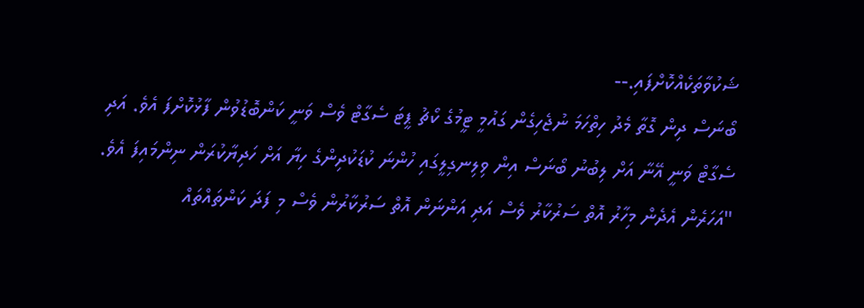ޝަކުވާތަކެއްކޮށްފައި.--
ބޯނަސް ދިން ގޮތާ މެދު ހިތްހަމަ ނުޖެހިގެން ގައުމީ ޓީމުގެ ކޯޗު ޕީޓަ ސެގާޓް ވެސް ވަނީ ކަންބޮޑުވުން ފާޅުކޮށްފަ އެވެ. އަދި ސެގާޓް ވަނީ އޭނާ އަށް ލިބުނު ބޯނަސް އިން ވިލިނގިލީގައި ހުންނަ ކުޑަކުދިންގެ ހިޔާ އަށް ހަދިޔާކުރަން ނިންމައިފަ އެވެ.
"އަހަރެން އެދެން މިހާރު އޮތް ސަރުކާރު ވެސް އަދި އަންނަން އޮތް ސަރުކާރުން ވެސް މި ފަދަ ކަންތައްތައް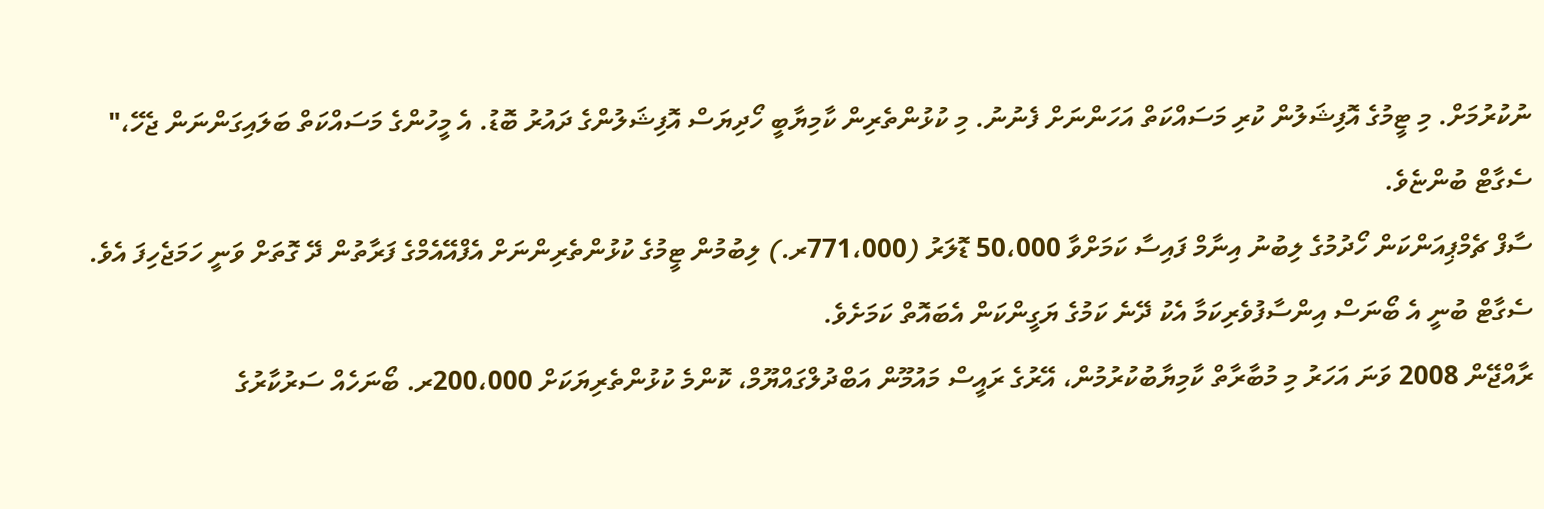ނުކުރުމަށް. މި ޓީމުގެ އޮފިޝަލުން ކުރި މަސައްކަތް އަހަންނަށް ފެނުނު. މި ކުޅުންތެރިން ކާމިޔާބީ ހޯދިޔަސް އޮފިޝަލުންގެ ދައުރު ބޮޑު. އެ މީހުންގެ މަސައްކަތް ބަލައިގަންނަން ޖެހޭ،" ސެގާޓް ބުންޏެވެ.
ސާފް ޗެމްޕިއަންކަން ހޯދުމުގެ ލިބުނު އިނާމް ފައިސާ ކަމަށްވާ 50،000 ޑޮލަރު (771،000ރ.) ލިބުމުން ޓީމުގެ ކުޅުންތެރިންނަށް އެފްއޭއެމްގެ ފަރާތުން ދޭ ގޮތަށް ވަނީ ހަމަޖެހިފަ އެވެ. ސެގާޓް ބުނީ އެ ބޯނަސް އިންސާފުވެރިކަމާ އެކު ދޭނެ ކަމުގެ ޔަގީންކަން އެބައޮތް ކަމަށެވެ.
ރާއްޖޭން 2008 ވަނަ އަހަރު މި މުބާރާތް ކާމިޔާބުކުރުމުން، އޭރުގެ ރައީސް މައުމޫން އަބްދުލްގައްޔޫމް، ކޮންމެ ކުޅުންތެރިޔަކަށް 200،000ރ. ބޯނަހެއް ސަރުކާރުގެ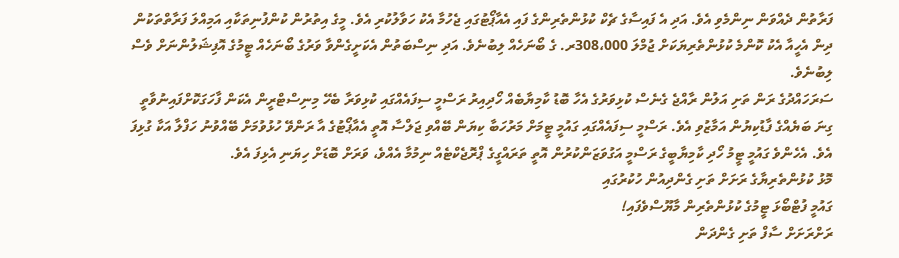ފަރާތުން ދެއްވަން ނިންމެވި އެވެ. އަދި އެ ފައިސާގެ ޗެކް ކުޅުންތެރިންގެ ފައި އެއާޕޯޓުގައި ޖެހުމާ އެކު ހަވާލުކުރި އެވެ. މީގެ އިތުރުން ކުންފުނިތަކާއި އަމިއްލަ ފަރާތްތަކުން ދިން އެހީއާ އެކު ކޮންމެ ކުޅުންތެރިޔަކަށް ޖުމްލަ 308،000ރ. ގެ ބޯނަހެއް ލިބުނެވެ. އަދި ނިސްބަތުން އެކަށީގެންވާ ވަރުގެ ބޯނަހެއް ޓީމުގެ އޮފިޝަލުންނަށް ވެސް ލިބުނެވެ.
ސަރަހައްދުގެ ރަން ތަށި އަލުން ރާއްޖެ ގެނެސް ކުޅިވަރުގެ އެހާ ބޮޑު ކާމިޔާބެއް ހޯދިއިރު ރަސްމީ ސިފައެއްގައި ކުޅިވަރާ ބެހޭ މިނިސްޓްރީން އެކަން ފާހަގަކޮށްފައިނުވާތީ ގިނަ ބަޔެއްގެ ފާޑުކިޔުން އަމާޒުވި އެވެ. ރަސްމީ ސިފައެއްގައި ގައުމީ ޓީމަށް މަރުހަބާ ކިޔަން ބޭއްވި ޖަލްސާ އޮތީ އެއާޕޯޓުގެ އާ ރަންވޭ ހުޅުވުމަށް ބޭއްވުނު ހަފްލާ އަކާ ގުޅިފަ އެވެ. އެހެންވެ ގައުމީ ޓީމު ހޯދި ކާމިޔާބީގެ ރަސްމީ އަގުވަޒަންކުރުން އޮތީ ތަރައްގީގެ ޕްރޮޖެކްޓެއް ނިމުމާ އެއްވެ، ވަރަށް ބޮޑަށް ހިޔަނި އެޅިފަ އެވެ.
މޮޅު ކުޅުންތެރިޔާގެ ރަށަށް ތަށި ގެންދިއުން ހުކުރުގައި
ގައުމީ ފުޓްބޯޅަ ޓީމުގެ ކުޅުންތެރިން މާޔޫސްވެފައި!
ރަށްރަށަށް ސާފް ތަށި ގެންދަން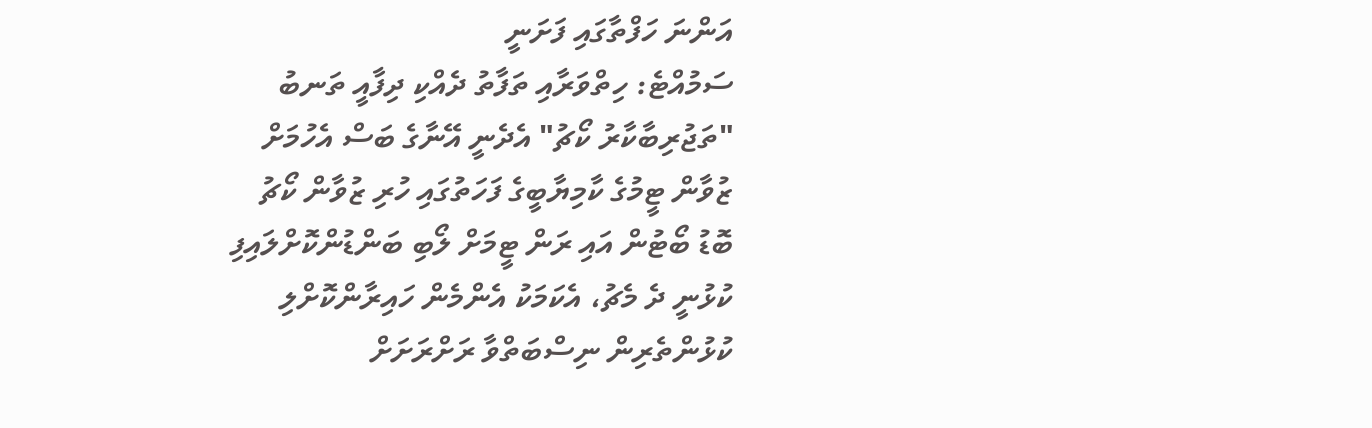އަންނަ ހަފްތާގައި ފަށަނީ
ސަމުއްޓެ: ހިތްވަރާއި ތަފާތު ދެއްކި ދިފާއީ ތަނބު
"ތަޖުރިބާކާރު ކޯޗު" އެދެނީ އޭނާގެ ބަސް އެހުމަށް
ޒުވާން ޓީމުގެ ކާމިޔާބީގެ ފަހަތުގައި ހުރި ޒުވާން ކޯޗު
ބޮޑު ބޯޓުން އައި ރަން ޓީމަށް ލޯބި ބަންޑުންކޮށްލައިފި
ކުޅުނީ ދެ މެޗު، އެކަމަކު އެންމެން ހައިރާންކޮށްލި
ކުޅުންތެރިން ނިސްބަތްވާ ރަށްރަށަށް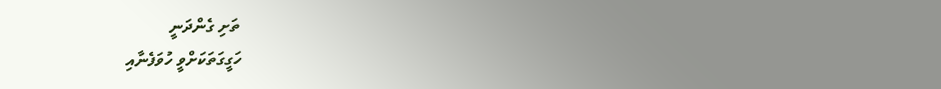ތަށި ގެންދަނީ
ހަގީގަތަކަށްވީ ހުވަފެނާއި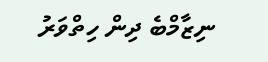ނިޒާމްބެ ދިން ހިތްވަރު